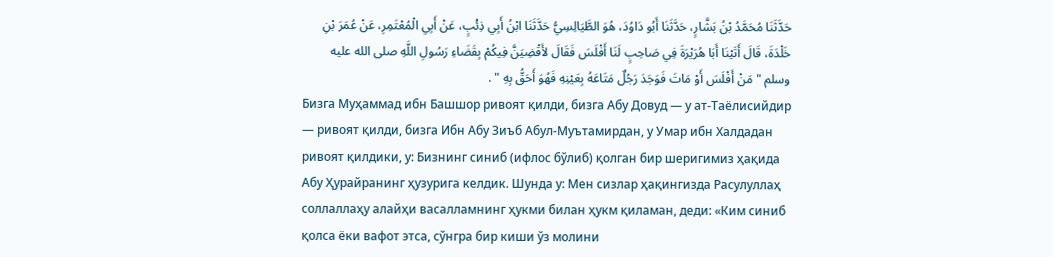حَدَّثَنَا مُحَمَّدُ بْنُ بَشَّارٍ، حَدَّثَنَا أَبُو دَاوُدَ، هُوَ الطَّيَالِسِيُّ حَدَّثَنَا ابْنُ أَبِي ذِئْبٍ، عَنْ أَبِي الْمُعْتَمِرِ، عَنْ عُمَرَ بْنِ خَلْدَةَ، قَالَ أَتَيْنَا أَبَا هُرَيْرَةَ فِي صَاحِبٍ لَنَا أَفْلَسَ فَقَالَ لأَقْضِيَنَّ فِيكُمْ بِقَضَاءِ رَسُولِ اللَّهِ صلى الله عليه وسلم " مَنْ أَفْلَسَ أَوْ مَاتَ فَوَجَدَ رَجُلٌ مَتَاعَهُ بِعَيْنِهِ فَهُوَ أَحَقُّ بِهِ " .
Бизга Муҳаммад ибн Башшор ривоят қилди, бизга Абу Довуд — у ат-Таёлисийдир — ривоят қилди, бизга Ибн Абу Зиъб Абул-Муътамирдан, у Умар ибн Халдадан ривоят қилдики, у: Бизнинг синиб (ифлос бўлиб) қолган бир шеригимиз ҳақида Абу Ҳурайранинг ҳузурига келдик. Шунда у: Мен сизлар ҳақингизда Расулуллаҳ соллаллаҳу алайҳи васалламнинг ҳукми билан ҳукм қиламан, деди: «Ким синиб қолса ёки вафот этса, сўнгра бир киши ўз молини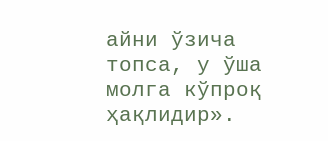айни ўзича топса, у ўша молга кўпроқ ҳақлидир».